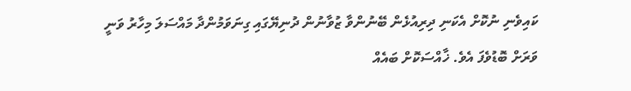ކައިވެނި ނުކޮށް އެކަނި ދިރިއުޅެން ބޭނުންވާ ޒުވާނުން ދުނިޔޭގައި ގިނަވަމުންދާ މައްސަލަ މިހާރު ވަނީ ވަރަށް ބޮޑުވެފަ އެވެ. ޚާއްސަކޮށް ބައެއް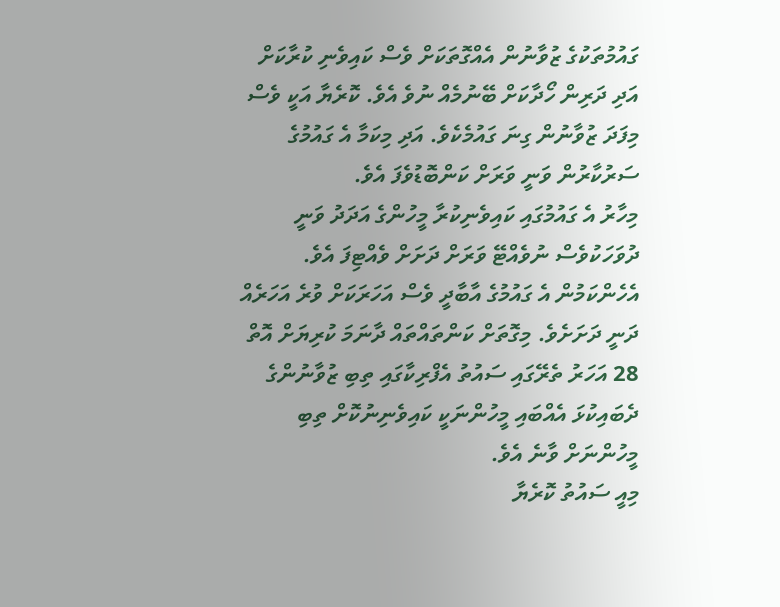ގައުމުތަކުގެ ޒުވާނުން އެއްގޮތަކަށް ވެސް ކައިވެނި ކުރާކަށް އަދި ދަރިން ހޯދާކަށް ބޭނުމެއް ނުވެ އެވެ. ކޮރެޔާ އަކީ ވެސް މިފަދަ ޒުވާނުން ގިނަ ގައުމެކެވެ. އަދި މިކަމާ އެ ގައުމުގެ ސަރުކާރުން ވަނީ ވަރަށް ކަންބޮޑުވެފަ އެވެ.
މިހާރު އެ ގައުމުގައި ކައިވެނިކުރާ މީހުންގެ އަދަދު ވަނީ ދުވަހަކުވެސް ނުވެއްޓޭ ވަރަށް ދަށަށް ވެއްޓިފަ އެވެ. އެހެންކަމުން އެ ގައުމުގެ އާބާދީ ވެސް އަހަރަކަށް ވުރެ އަހަރެއް ދަނީ ދަށަށެވެ. މިގޮތަށް ކަންތައްތައް ދާނަމަ ކުރިޔަށް އޮތް 28 އަހަރު ތެރޭގައި ސައުތު އެފްރިކާގައި ތިބި ޒުވާނުންގެ ދެބައިކުޅަ އެއްބައި މީހުންނަކީ ކައިވެނިނުކޮށް ތިބި މީހުންނަށް ވާނެ އެވެ.
މިއީ ސައުތު ކޮރެޔާ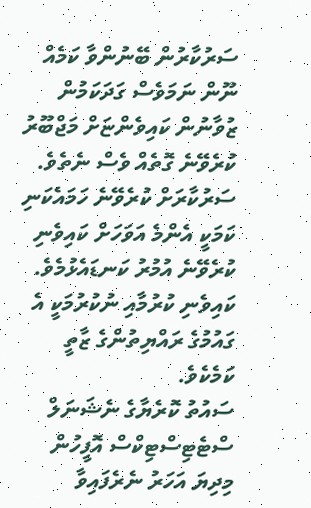ސަރުކާރުން ބޭނުންވާ ކަމެއް ނޫން ނަމަވެސް ގަދަކަމުން ޒުވާނުން ކައިވެންޏަށް މަޖްބޫރު ކުރެވޭނެ ގޮތެއް ވެސް ނެތެވެ. ސަރުކާރަށް ކުރެވޭނެ ހަމައެކަނި ކަމަކީ އެންމެ އަވަހަށް ކައިވެނި ކުރެވޭނެ އުމުރު ކަނޑައެޅުމެވެ. ކައިވެނި ކުރުމާއި ނުކުރުމަކީ އެ ގައުމުގެ ރައްޔިތުންގެ ޒާތީ ކަމެކެވެ.
ސައުތު ކޮރެޔާގެ ނެޝަނަލް ސްޓެޓިސްޓިކްސް އޮފީހުން މިދިޔަ އަހަރު ނެރެފައިވާ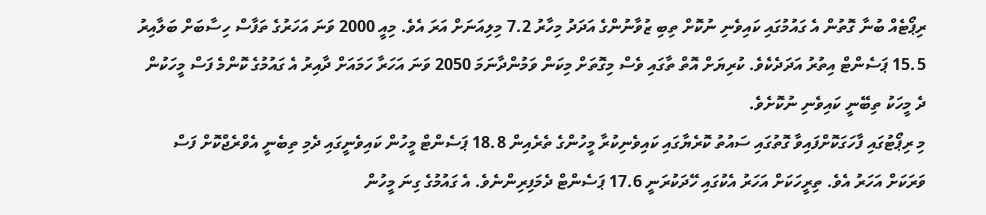ރިޕޯޓެއް ބުނާ ގޮތުން އެ ގައުމުގައި ކައިވެނި ނުކޮށް ތިބި ޒުވާނުންގެ އަދަދު މިހާރު 7.2 މިލިއަނަށް އަރަ އެވެ. މިއީ 2000 ވަނަ އަހަރުގެ ތަފާސް ހިސާބަށް ބަލާއިރު 15.5 ޕަސެންޓް އިތުރު އަދަދެކެވެ. ކުރިޔަށް އޮތް ތާގައި ވެސް މިގޮތަށް މިކަން ވަމުންދާނަމަ 2050 ވަނަ އަހަރާ ހަމައަށް ދާއިރު އެ ގައުމުގެ ކޮންމެ ފަސް މީހަކުން ދެ މީހަކު ތިބޭނީ ކައިވެނި ނުކޮށެވެ.
މި ރިޕޯޓުގައި ފާހަގަކޮށްފައިވާ ގޮތުގައި ސައުތު ކޮރެޔާގައި ކައިވެނިކުރާ މީހުންގެ ތެރެއިން 18.8 ޕަސެންޓް މީހުން ކައިވެނީގައި ދެމި ތިބެނީ އެވްރެޖްކޮށް ފަސް ވަރަކަށް އަހަރު އެވެ. ތިރީހަކަށް އަހަރު އެކުގައި ހޭދަކުރަނީ 17.6 ޕަސެންޓް ދެމަފިރިންނެވެ. އެ ގައުމުގެ ގިނަ މީހުން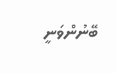ބޭނުންވަނީ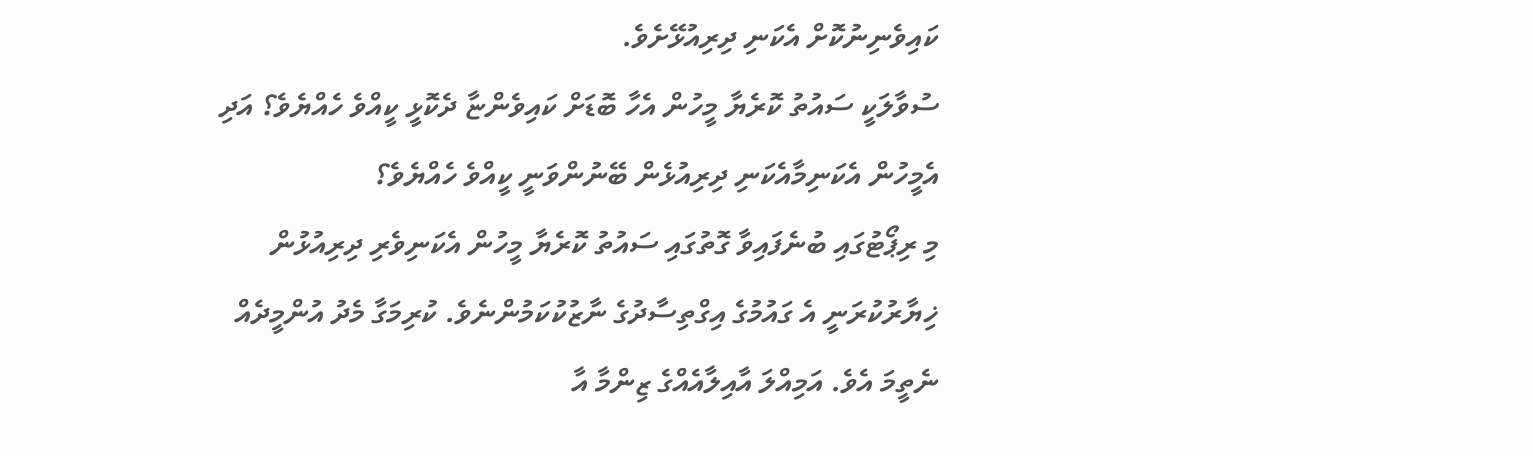ކައިވެނިނުކޮށް އެކަނި ދިރިއުޅޭށެވެ.
ސުވާލަކީ ސައުތު ކޮރެޔާ މީހުން އެހާ ބޮޑަށް ކައިވެންޏާ ދެކޮޅީ ކީއްވެ ހެއްޔެވެ؟ އަދި އެމީހުން އެކަނިމާއެކަނި ދިރިއުޅެން ބޭނުންވަނީ ކީއްވެ ހެއްޔެވެ؟
މި ރިޕޯޓުގައި ބުނެފައިވާ ގޮތުގައި ސައުތު ކޮރެޔާ މީހުން އެކަނިވެރި ދިރިއުޅުން ޚިޔާރުކުރަނީ އެ ގައުމުގެ އިގްތިސާދުގެ ނާޒުކުކަމުންނެވެ. ކުރިމަގާ މެދު އުންމީދެއް ނެތީމަ އެވެ. އަމިއްލަ އާއިލާއެއްގެ ޒިންމާ އާ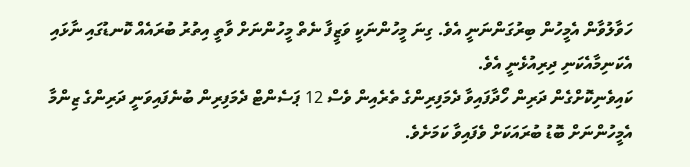ހަވާލުވާން އެމީހުން ބިރުގަންނަނީ އެވެ. ގިނަ މީހުންނަކީ ވަޒީފާ ނެތް މީހުންނަށް ވާތީ އިތުރު ބުރައެއް ކޮނޑުގައި ނާޅައި އެކަނިމާއެކަނި ދިރިއުޅެނީ އެވެ.
ކައިވެނިކޮށްގެން ދަރިން ހޯދާފައިވާ ދެމަފިރިންގެ ތެރެއިން ވެސް 12 ޕަސެންޓް ދެމަފިރިން ބުނެފައިވަނީ ދަރިންގެ ޒިންމާ އެމީހުންނަށް ބޮޑު ބުރައަކަށް ވެފައިވާ ކަމަށެވެ.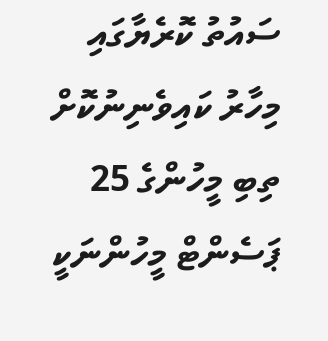ސައުތު ކޮރެޔާގައި މިހާރު ކައިވެނިނުކޮށް ތިބި މީހުންގެ 25 ޕަސެންޓް މީހުންނަކީ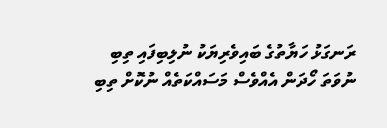ރަނގަޅު ހަޔާތުގެ ބައިވެރިޔަކު ނުލިބިފައި ތިބި ނުވަތަ ހޯދަން އެއްވެސް މަސައްކަތެއް ނުކޮށް ތިބި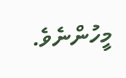މީހުންނެވެ.